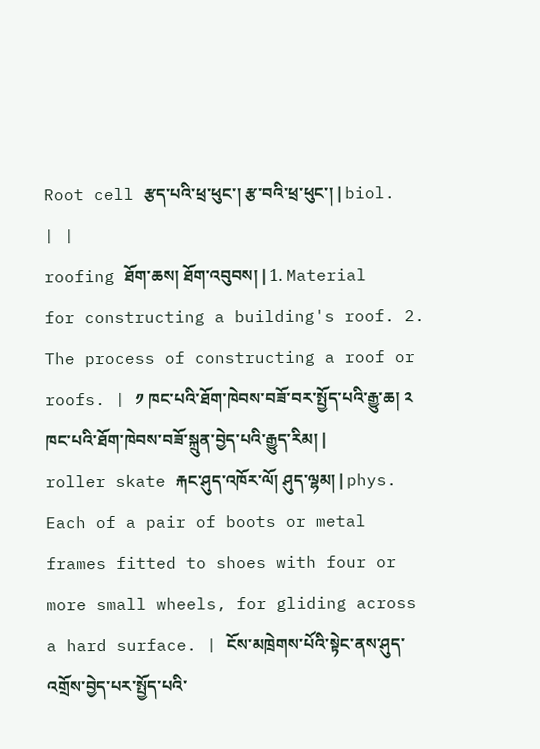Root cell རྩད་པའི་ཕྲ་ཕུང་། རྩ་བའི་ཕྲ་ཕུང་། | biol. | |
roofing ཐོག་ཆས། ཐོག་འབུབས། | 1. Material for constructing a building's roof. 2. The process of constructing a roof or roofs. | ༡ ཁང་པའི་ཐོག་ཁེབས་བཟོ་བར་སྤྱོད་པའི་རྒྱུ་ཆ། ༢ ཁང་པའི་ཐོག་ཁེབས་བཟོ་སྐྲུན་བྱེད་པའི་རྒྱུད་རིམ། |
roller skate རྐང་ཤུད་འཁོར་ལོ། ཤུད་ལྷམ། | phys. Each of a pair of boots or metal frames fitted to shoes with four or more small wheels, for gliding across a hard surface. | ངོས་མཁྲེགས་པོའི་སྟེང་ནས་ཤུད་འགྲོས་བྱེད་པར་སྤྱོད་པའི་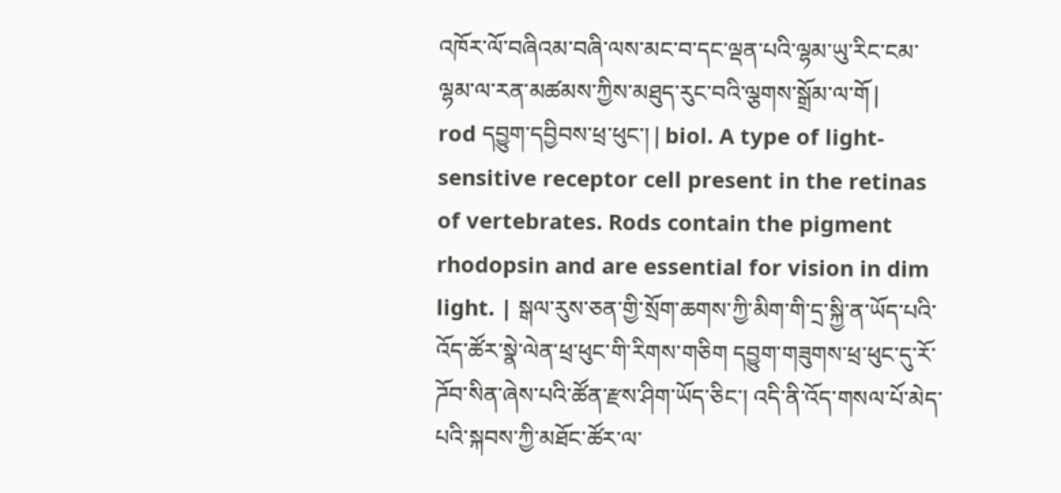འཁོར་ལོ་བཞིའམ་བཞི་ལས་མང་བ་དང་ལྡན་པའི་ལྷམ་ཡུ་རིང་ངམ་ལྷམ་ལ་རན་མཚམས་ཀྱིས་མཐུད་རུང་བའི་ལྕགས་སྒྲོམ་ལ་གོ |
rod དབྱུག་དབྱིབས་ཕྲ་ཕུང་། | biol. A type of light-sensitive receptor cell present in the retinas of vertebrates. Rods contain the pigment rhodopsin and are essential for vision in dim light. | སྒལ་རུས་ཅན་གྱི་སྲོག་ཆགས་ཀྱི་མིག་གི་དྲ་སྐྱི་ན་ཡོད་པའི་འོད་ཚོར་སྣེ་ལེན་ཕྲ་ཕུང་གི་རིགས་གཅིག དབྱུག་གཟུགས་ཕྲ་ཕུང་དུ་རོ་ཌོབ་སིན་ཞེས་པའི་ཚོན་རྫས་ཤིག་ཡོད་ཅིང་། འདི་ནི་འོད་གསལ་པོ་མེད་པའི་སྐབས་ཀྱི་མཐོང་ཚོར་ལ་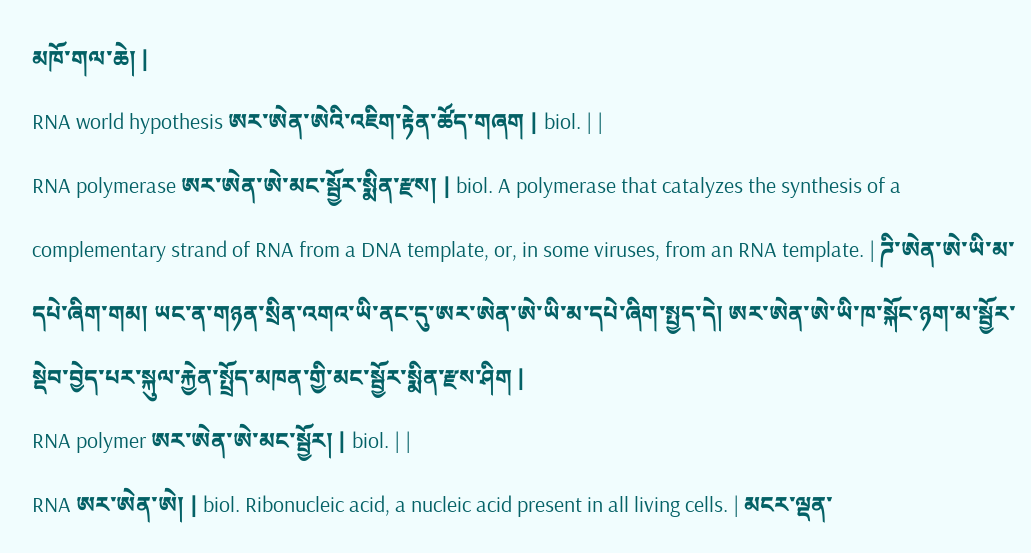མཁོ་གལ་ཆེ། |
RNA world hypothesis ཨར་ཨེན་ཨེའི་འཇིག་རྟེན་ཚོད་གཞག | biol. | |
RNA polymerase ཨར་ཨེན་ཨེ་མང་སྦྱོར་སྨིན་རྫས། | biol. A polymerase that catalyzes the synthesis of a complementary strand of RNA from a DNA template, or, in some viruses, from an RNA template. | ཌི་ཨེན་ཨེ་ཡི་མ་དཔེ་ཞིག་གམ། ཡང་ན་གཉན་སྲིན་འགའ་ཡི་ནང་དུ་ཨར་ཨེན་ཨེ་ཡི་མ་དཔེ་ཞིག་སྤྱད་དེ། ཨར་ཨེན་ཨེ་ཡི་ཁ་སྐོང་ཉག་མ་སྦྱོར་སྡེབ་བྱེད་པར་སྐུལ་རྐྱེན་སྤྲོད་མཁན་གྱི་མང་སྦྱོར་སྨིན་རྫས་ཤིག |
RNA polymer ཨར་ཨེན་ཨེ་མང་སྦྱོར། | biol. | |
RNA ཨར་ཨེན་ཨེ། | biol. Ribonucleic acid, a nucleic acid present in all living cells. | མངར་ལྡན་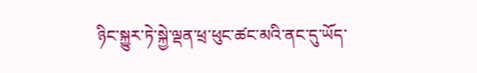ཉིང་སྐྱུར་ཏེ་སྐྱེ་ལྡན་ཕྲ་ཕུང་ཚང་མའི་ནང་དུ་ཡོད་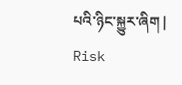པའི་ཉིང་སྐྱུར་ཞིག |
Risk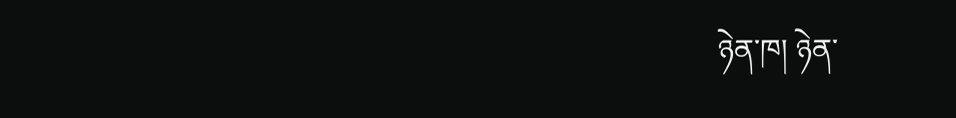ཉེན་ཁ། ཉེན་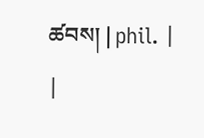ཚབས། | phil. | |